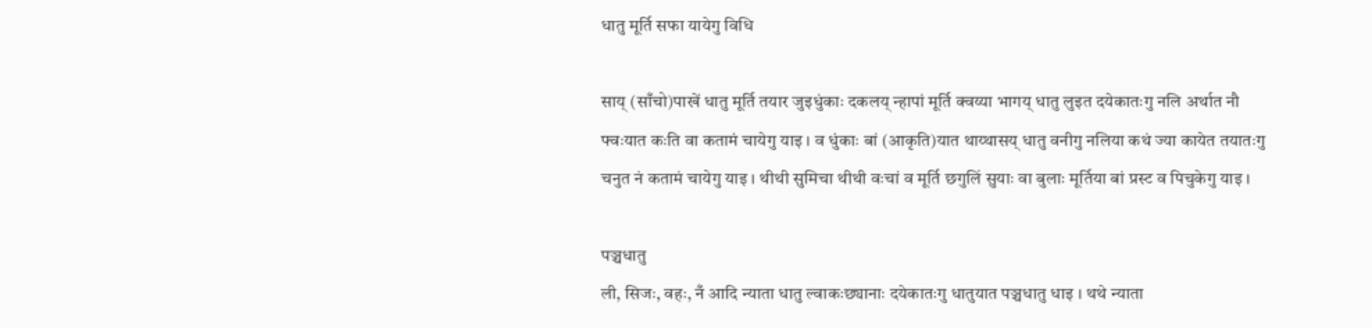धातु मूर्ति सफा यायेगु विधि

साय् (साँचो)पाखें धातु मूर्ति तयार जुइधुंकाः दकलय् न्हापां मूर्ति क्वय्या भागय् धातु लुइत दयेकातःगु नलि अर्थात नौ फ्वःयात कःति वा कतामं चायेगु याइ । व धुंकाः बां (आकृति)यात थाय्थासय् धातु वनीगु नलिया कथं ज्या कायेत तयातःगु चनुत नं कतामं चायेगु याइ । थीथी सुमिचा थीथी वःचां व मूर्ति छगुलिं सुयाः वा बुलाः मूर्तिया बां प्रस्ट व पिचुकेगु याइ ।

पञ्चधातु
ली, सिजः, वहः, नँ आदि न्याता धातु ल्वाकःछ्यानाः दयेकातःगु धातुयात पञ्चधातु धाइ । थथे न्याता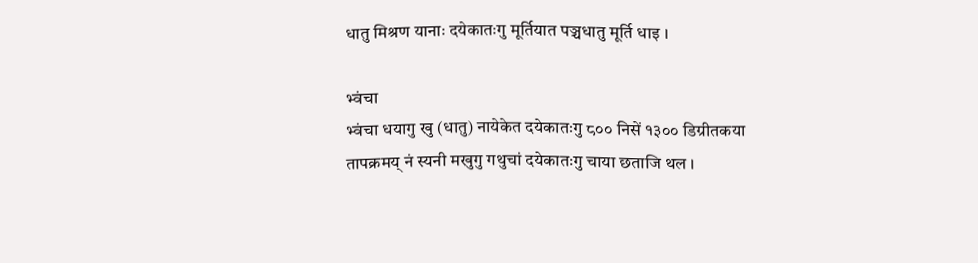धातु मिश्रण यानाः दयेकातःगु मूर्तियात पञ्चधातु मूर्ति धाइ ।

भ्वंचा
भ्वंचा धयागु खु (धातु) नायेकेत दयेकातःगु ८०० निसें १३०० डिग्रीतकया तापक्रमय् नं स्यनी मखुगु गथुचां दयेकातःगु चाया छताजि थल ।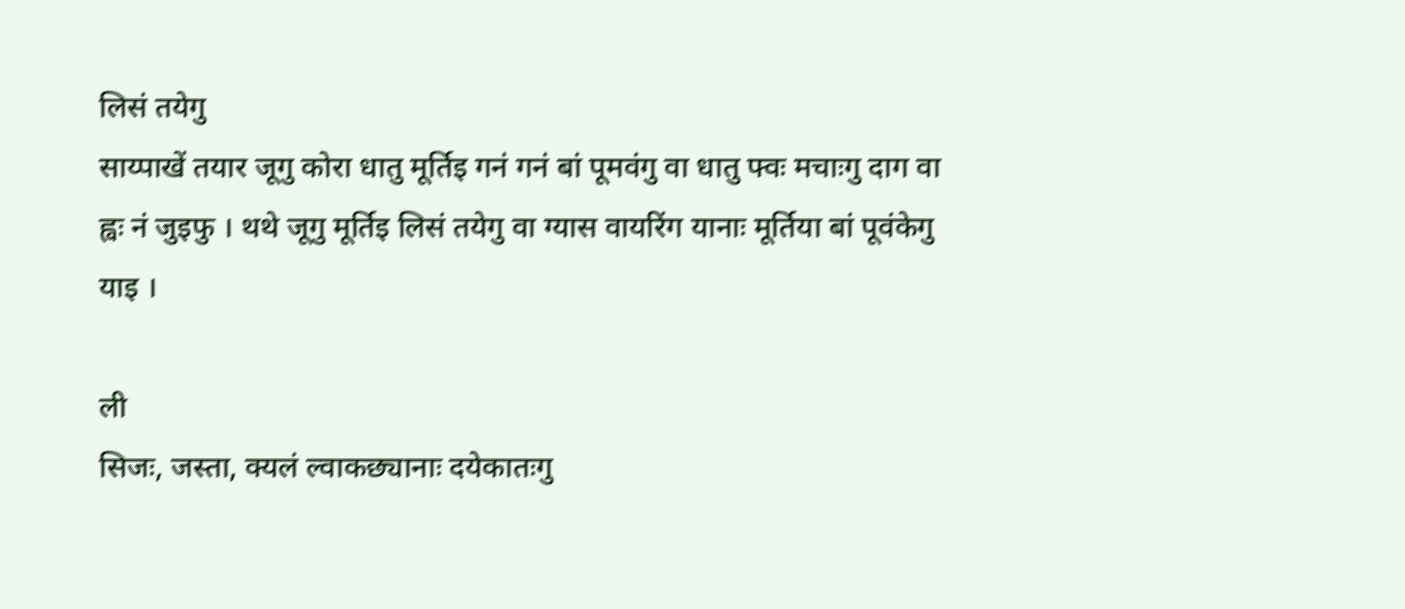लिसं तयेगु
साय्पाखें तयार जूगु कोरा धातु मूर्तिइ गनं गनं बां पूमवंगु वा धातु फ्वः मचाःगु दाग वा ह्वः नं जुइफु । थथे जूगु मूर्तिइ लिसं तयेगु वा ग्यास वायरिंग यानाः मूर्तिया बां पूवंकेगु याइ ।

ली
सिजः, जस्ता, क्यलं ल्वाकछ्यानाः दयेकातःगु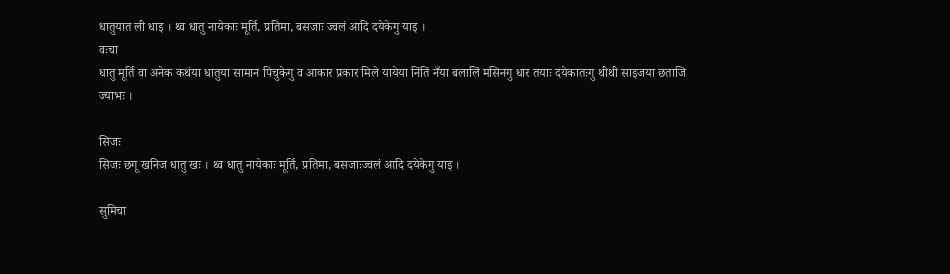धातुयात ली धाइ । थ्व धातु नायेकाः मूर्ति, प्रतिमा, बसजाः ज्वलं आदि दयेकेगु याइ ।
वःचा
धातु मूर्ति वा अनेक कथंया धातुया सामान पिचुकेगु व आकार प्रकार मिले यायेया निंतिं नँया बलालिं मसिनगु धार तयाः दयेकातःगु थीथी साइजया छताजि ज्याभः ।

सिजः
सिजः छगू खनिज धातु खः । थ्व धातु नायेकाः मूर्ति, प्रतिमा, बसजाःज्वलं आदि दयेकेगु याइ ।

सुमिचा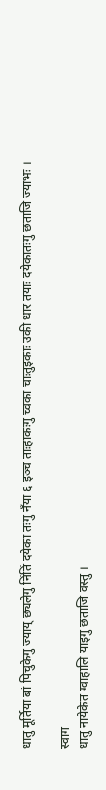धातु मूर्तिया बां पिचुकेगु ज्याय् छ्यलेगु निंतिं दयेका तःगु नँया ६ इञ्च ताःहाकःगु च्वका चाःतुइकाः उकी धार तयाः दयेकातःगु छताजि ज्याभः ।

स्वाग
धातु नायेकेत ग्वाहालि याइगु छताजि वस्तु ।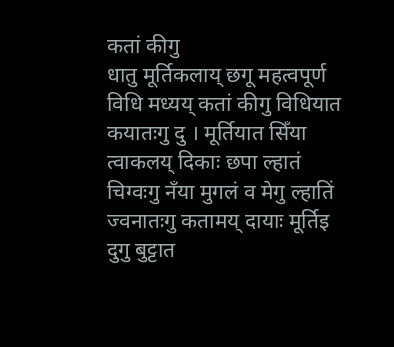कतां कीगु
धातु मूर्तिकलाय् छगू महत्वपूर्ण विधि मध्यय् कतां कीगु विधियात कयातःगु दु । मूर्तियात सिँया त्वाकलय् दिकाः छपा ल्हातं चिग्वःगु नँया मुगलं व मेगु ल्हातिं ज्वनातःगु कतामय् दायाः मूर्तिइ दुगु बुट्टात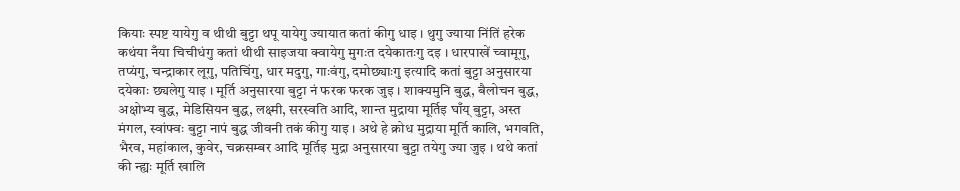कियाः स्पष्ट यायेगु व थीथी बुट्टा थपू यायेगु ज्यायात कतां कीगु धाइ । थुगु ज्याया निंतिं हरेक कथंया नँया चिचीधंगु कतां थीथी साइजया क्वायेगु मुगःत दयेकातःगु दइ । धारपाखें च्वामूगु, तप्यंगु, चन्द्राकार लूगु, पतिचिंगु, धार मदुगु, गाःवंगु, दमोछ्याःगु इत्यादि कतां बुट्टा अनुसारया दयेकाः छ्यलेगु याइ । मूर्ति अनुसारया बुट्टा नं फरक फरक जुइ । शाक्यमुनि बुद्ध, बैलोचन बुद्ध, अक्षोभ्य बुद्ध, मेडिसियन बुद्ध, लक्ष्मी, सरस्वति आदि, शान्त मुद्राया मूर्तिइ घाँय् बुट्टा, अस्त मंगल, स्वांफ्वः बुट्टा नापं बुद्ध जीवनी तकं कीगु याइ । अथे हे क्रोध मुद्राया मूर्ति कालि, भगवति, भैरव, महांकाल, कुवेर, चक्रसम्बर आदि मूर्तिइ मुद्रा अनुसारया बुट्टा तयेगु ज्या जुइ । थथे कतां की न्ह्यः मूर्ति खालि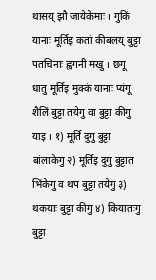थासय् झौ जायेकेमाः । गुकिं यानाः मूर्तिइ कतां कीबलय् बुट्टा पतचिनाः ह्वगनी मखु । छगू धातु मूर्तिइ मुक्कं यानाः प्यंगू शैलिं बुट्टा तयेगु वा बुट्टा कीगु याइ । १) मूर्ति दुगु बुट्टा बांलाकेगु २) मूर्तिइ दुगु बुट्टात भिंकेगु व थप बुट्टा तयेगु ३) थकयाः बुट्टा कीगु ४) कियातःगु बुट्टा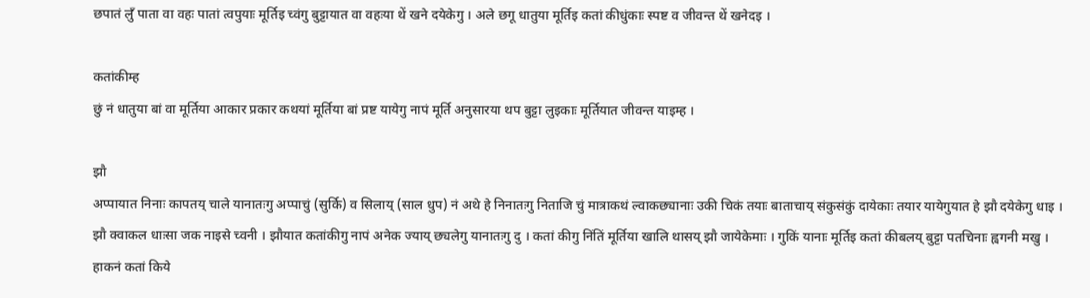छपातं लुँ पाता वा वहः पातां त्वपुयाः मूर्तिइ च्वंगु बुट्टायात वा वहःया थें खने दयेकेगु । अले छगू धातुया मूर्तिइ कतां कीधुंकाः स्पष्ट व जीवन्त थें खनेदइ ।

कतांकीम्ह
छुं नं धातुया बां वा मूर्तिया आकार प्रकार कथयां मूर्तिया बां प्रष्ट यायेगु नापं मूर्ति अनुसारया थप बुट्टा लुइकाः मूर्तियात जीवन्त याइम्ह ।

झौ
अप्पायात निनाः कापतय् चाले यानातःगु अप्पाचुं (सुर्कि) व सिलाय् (साल धुप) नं अथे हे निनातःगु निताजि चुं मात्राकथं ल्वाकछ्यानाः उकी चिकं तयाः बाताचाय् संकुसंकुं दायेकाः तयार यायेगुयात हे झौ दयेकेगु धाइ । झौ क्वाकल धाःसा जक नाइसे च्वनी । झौयात कतांकीगु नापं अनेक ज्याय् छ्यलेगु यानातःगु दु । कतां कीगु निंतिं मूर्तिया खालि थासय् झौ जायेकेमाः । गुकिं यानाः मूर्तिइ कतां कीबलय् बुट्टा पतचिनाः ह्वगनी मखु । हाकनं कतां किये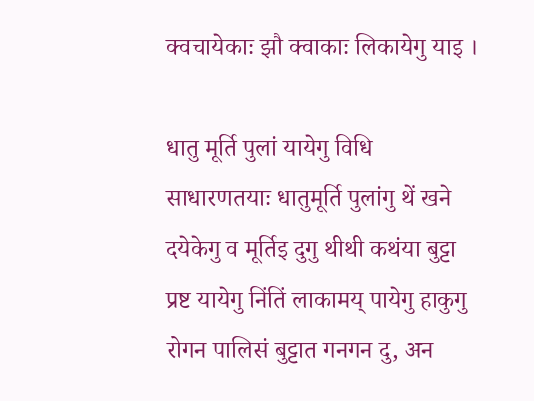क्वचायेकाः झौ क्वाकाः लिकायेगु याइ ।

धातु मूर्ति पुलां यायेगु विधि
साधारणतयाः धातुमूर्ति पुलांगु थें खने दयेकेगु व मूर्तिइ दुगु थीथी कथंया बुट्टा प्रष्ट यायेगु निंतिं लाकामय् पायेगु हाकुगु रोगन पालिसं बुट्टात गनगन दु, अन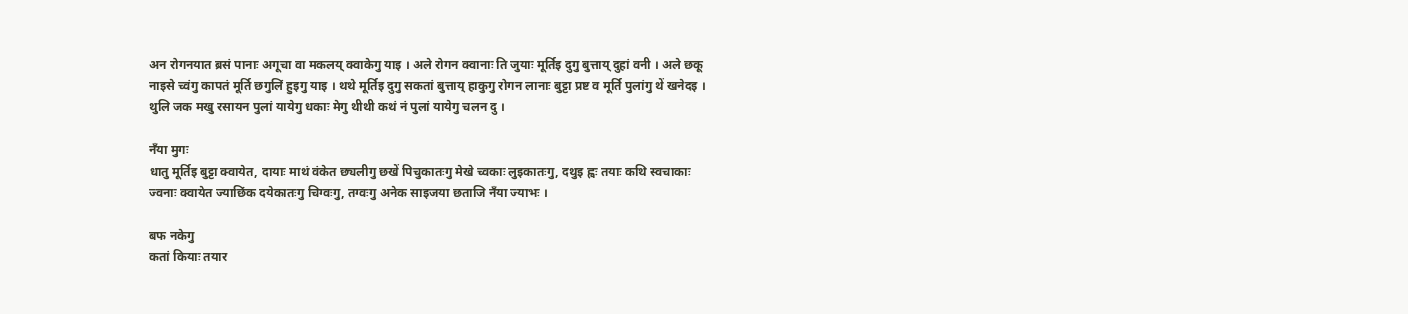अन रोगनयात ब्रसं पानाः अगूचा वा मकलय् क्वाकेगु याइ । अले रोगन क्वानाः ति जुयाः मूर्तिइ दुगु बुत्ताय् दुहां वनी । अले छकू नाइसे च्वंगु कापतं मूर्ति छगुलिं हुइगु याइ । थथे मूर्तिइ दुगु सकतां बुत्ताय् हाकुगु रोगन लानाः बुट्टा प्रष्ट व मूर्ति पुलांगु थें खनेदइ । थुलि जक मखु रसायन पुलां यायेगु धकाः मेगु थीथी कथं नं पुलां यायेगु चलन दु ।

नँया मुगः
धातु मूर्तिइ बुट्टा क्वायेत, दायाः माथं वंकेत छ्यलीगु छखें पिचुकातःगु मेखे च्वकाः लुइकातःगु, दथुइ ह्वः तयाः कथि स्वचाकाः ज्वनाः क्वायेत ज्याछिंक दयेकातःगु चिग्वःगु, तग्वःगु अनेक साइजया छताजि नँया ज्याभः ।

बफ नकेगु
कतां कियाः तयार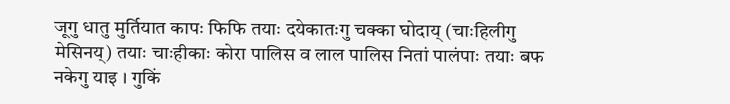जूगु धातु मुर्तियात कापः फिफि तयाः दयेकातःगु चक्का घोदाय् (चाःहिलीगु मेसिनय्) तयाः चाःहीकाः कोरा पालिस व लाल पालिस नितां पालंपाः तयाः बफ नकेगु याइ । गुकिं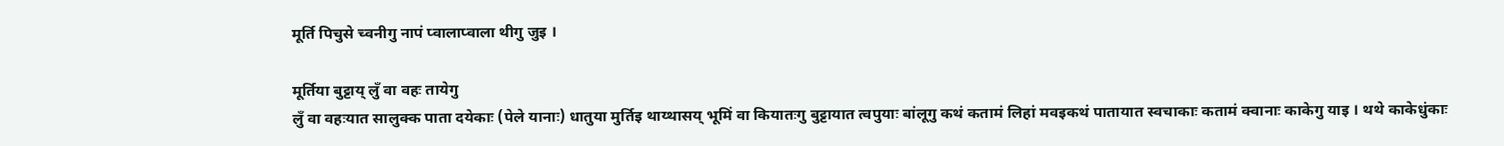मूर्ति पिचुसे च्वनीगु नापं प्वालाप्वाला थीगु जुइ ।

मूर्तिया बुट्टाय् लुँ वा वहः तायेगु
लुँ वा वहःयात सालुक्क पाता दयेकाः (पेले यानाः) धातुया मुर्तिइ थाय्थासय् भूमिं वा कियातःगु बुट्टायात त्वपुयाः बांलूगु कथं कतामं लिहां मवइकथं पातायात स्वचाकाः कतामं क्वानाः काकेगु याइ । थथे काकेधुंकाः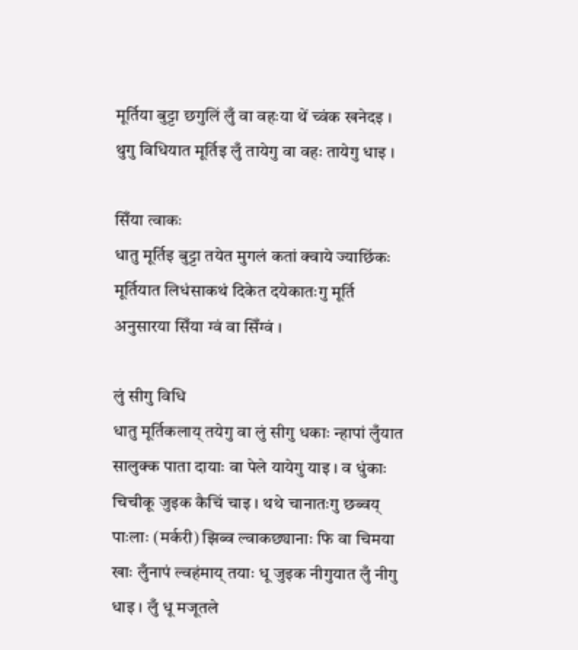मूर्तिया बुट्टा छगुलिं लुँ वा वहःया थें च्वंक खनेदइ । थुगु विधियात मूर्तिइ लुँ तायेगु वा वहः तायेगु धाइ ।

सिँया त्वाकः
धातु मूर्तिइ बुट्टा तयेत मुगलं कतां क्वाये ज्याछिंकः मूर्तियात लिधंसाकथं दिकेत दयेकातःगु मूर्ति अनुसारया सिँया ग्वं वा सिँग्वं ।

लुं सीगु विधि
धातु मूर्तिकलाय् तयेगु वा लुं सीगु धकाः न्हापां लुँयात सालुक्क पाता दायाः वा पेले यायेगु याइ । व धुंकाः चिचीकू जुइक कैचिं चाइ । थथे चानातःगु छब्वय् पाःलाः (मर्करी) झिब्व ल्वाकछ्यानाः फि वा चिमया खाः लुँनापं ल्वहंमाय् तयाः धू जुइक नीगुयात लुँ नीगु धाइ । लुँ धू मजूतले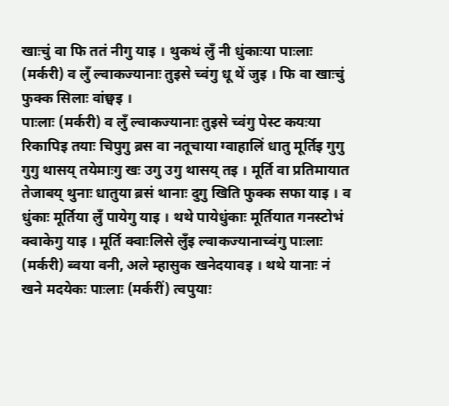खाःचुं वा फि ततं नीगु याइ । थुकथं लुँ नी धुंकाःया पाःलाः (मर्करी) व लुँ ल्वाकज्यानाः तुइसे च्वंगु धू थें जुइ । फि वा खाःचुं फुक्क सिलाः वांछ्वइ ।
पाःलाः (मर्करी) व लुँ ल्वाकज्यानाः तुइसे च्वंगु पेस्ट कयःया रिकापिइ तयाः चिपुगु ब्रस वा नतूचाया ग्वाहालिं धातु मूर्तिइ गुगु गुगु थासय् तयेमाःगु खः उगु उगु थासय् तइ । मूर्ति वा प्रतिमायात तेजाबय् थुनाः धातुया ब्रसं थानाः दुगु खिति फुक्क सफा याइ । व धुंकाः मूर्तिया लुँ पायेगु याइ । थथे पायेधुंकाः मूर्तियात गनस्टोभं क्वाकेगु याइ । मूर्ति क्वाःलिसे लुँइ ल्वाकज्यानाच्वंगु पाःलाः (मर्करी) ब्वया वनी, अले म्हासुक खनेदयावइ । थथे यानाः नं खने मदयेकः पाःलाः (मर्करीं) त्वपुयाः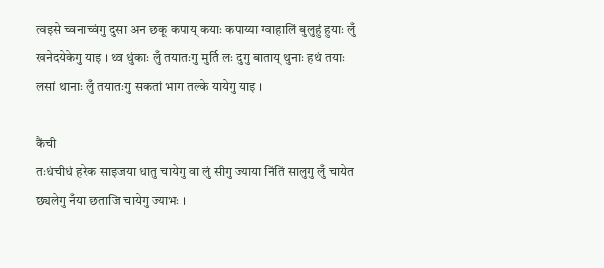त्वइसे च्वनाच्वंगु दुसा अन छकू कपाय् कयाः कपाय्या ग्वाहालिं बुलुहुं हुयाः लुँ खनेदयेकेगु याइ । थ्व धुंकाः लुँ तयातःगु मुर्ति लः दुगु बाताय् थुनाः हथं तयाः लसां थानाः लुँ तयातःगु सकतां भाग तल्के यायेगु याइ ।

कैंची
तःधंचीधं हरेक साइजया धातु चायेगु वा लुं सीगु ज्याया निंतिं सालुगु लुँ चायेत छ्यलेगु नँया छताजि चायेगु ज्याभः ।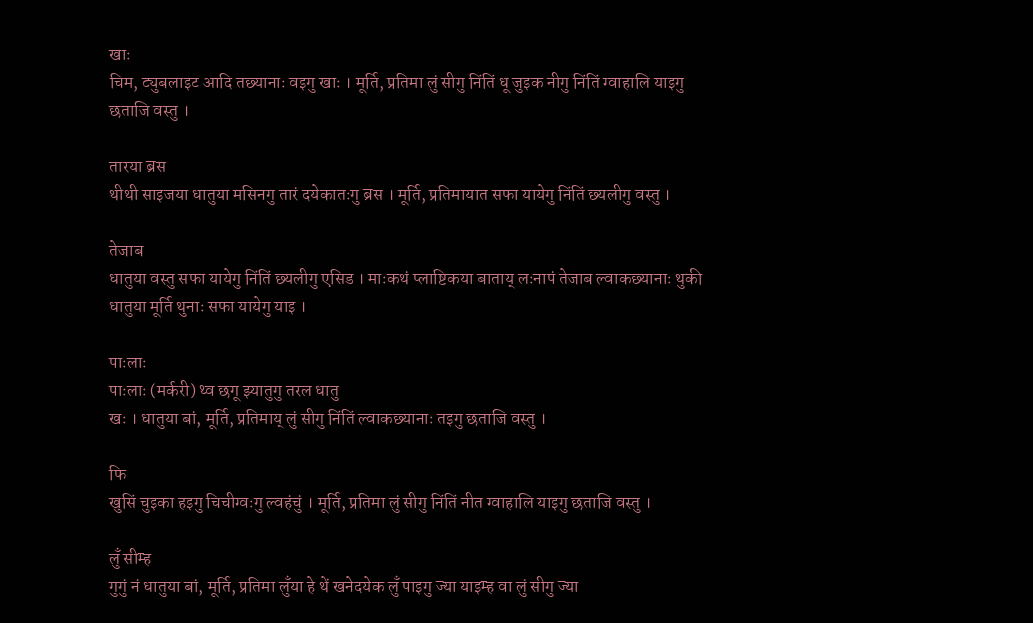खाः
चिम, ट्युबलाइट आदि तछ्यानाः वइगु खाः । मूर्ति, प्रतिमा लुं सीगु निंतिं धू जुइक नीगु निंतिं ग्वाहालि याइगु छताजि वस्तु ।

तारया ब्रस
थीथी साइजया धातुया मसिनगु तारं दयेकातःगु ब्रस । मूर्ति, प्रतिमायात सफा यायेगु निंतिं छ्यलीगु वस्तु ।

तेजाब
धातुया वस्तु सफा यायेगु निंतिं छ्यलीगु एसिड । माःकथं प्लाष्टिकया बाताय् लःनापं तेजाब ल्वाकछ्यानाः थुकी धातुया मूर्ति थुनाः सफा यायेगु याइ ।

पाःलाः
पाःलाः (मर्करी) थ्व छगू झ्यातुगु तरल धातु
खः । धातुया बां, मूर्ति, प्रतिमाय् लुं सीगु निंतिं ल्वाकछ्यानाः तइगु छताजि वस्तु ।

फि
खुसिं चुइका हइगु चिचीग्वःगु ल्वहंचुं । मूर्ति, प्रतिमा लुं सीगु निंतिं नीत ग्वाहालि याइगु छताजि वस्तु ।

लुँ सीम्ह
गुगुं नं धातुया बां, मूर्ति, प्रतिमा लुँया हे थें खनेदयेक लुँ पाइगु ज्या याइम्ह वा लुं सीगु ज्या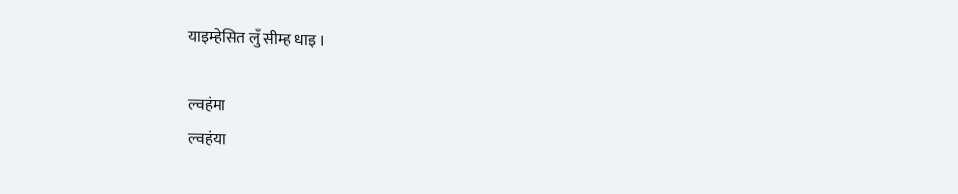याइम्हेसित लुँ सीम्ह धाइ ।

ल्वहंमा
ल्वहंया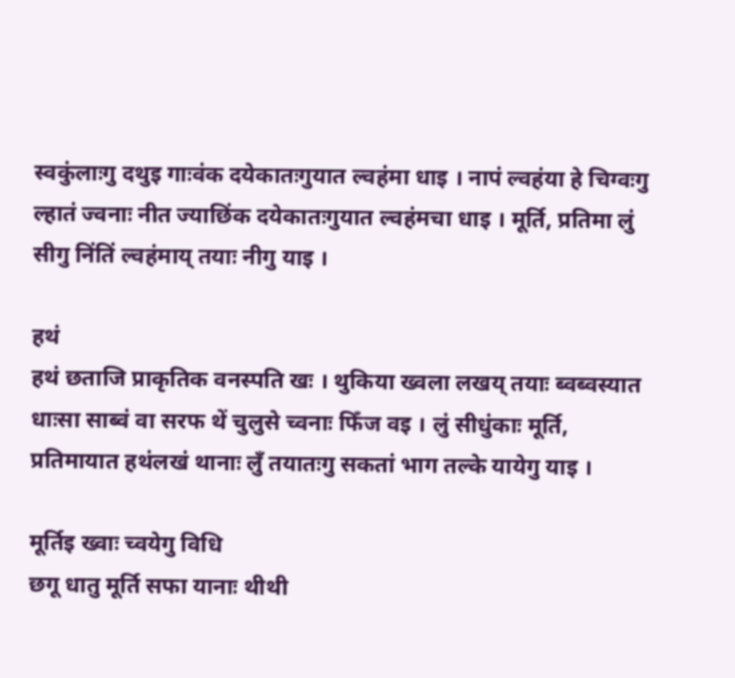स्वकुंलाःगु दथुइ गाःवंक दयेकातःगुयात ल्वहंमा धाइ । नापं ल्वहंया हे चिग्वःगु ल्हातं ज्वनाः नीत ज्याछिंक दयेकातःगुयात ल्वहंमचा धाइ । मूर्ति, प्रतिमा लुं सीगु निंतिं ल्वहंमाय् तयाः नीगु याइ ।

हथं
हथं छताजि प्राकृतिक वनस्पति खः । थुकिया ख्वला लखय् तयाः ब्वब्वस्यात धाःसा साब्वं वा सरफ थें चुलुसे च्वनाः फिँज वइ । लुं सीधुंकाः मूर्ति, प्रतिमायात हथंलखं थानाः लुँ तयातःगु सकतां भाग तल्के यायेगु याइ ।

मूर्तिइ ख्वाः च्वयेगु विधि
छगू धातु मूर्ति सफा यानाः थीथी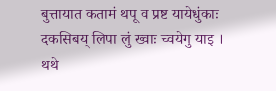बुत्तायात कतामं थपू व प्रष्ट यायेधुंकाः दकसिबय् लिपा लुं ख्वाः च्वयेगु याइ । थथे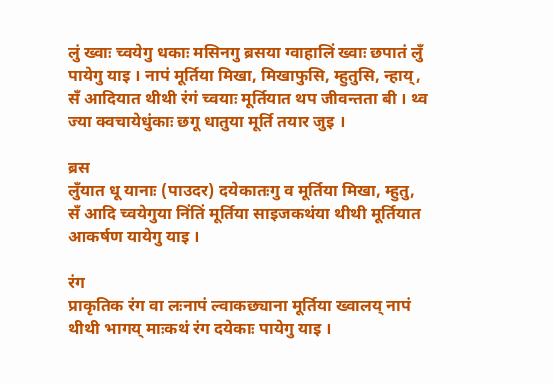लुं ख्वाः च्वयेगु धकाः मसिनगु ब्रसया ग्वाहालिं ख्वाः छपातं लुँ पायेगु याइ । नापं मूर्तिया मिखा, मिखाफुसि, म्हुतुसि, न्हाय्, सँ आदियात थीथी रंगं च्वयाः मूर्तियात थप जीवन्तता बी । थ्व ज्या क्वचायेधुंकाः छगू धातुया मूर्ति तयार जुइ ।

ब्रस
लुँयात धू यानाः (पाउदर) दयेकातःगु व मूर्तिया मिखा, म्हुतु, सँ आदि च्वयेगुया निंतिं मूर्तिया साइजकथंया थीथी मूर्तियात आकर्षण यायेगु याइ ।

रंग
प्राकृतिक रंग वा लःनापं ल्वाकछ्याना मूर्तिया ख्वालय् नापं थीथी भागय् माःकथं रंग दयेकाः पायेगु याइ ।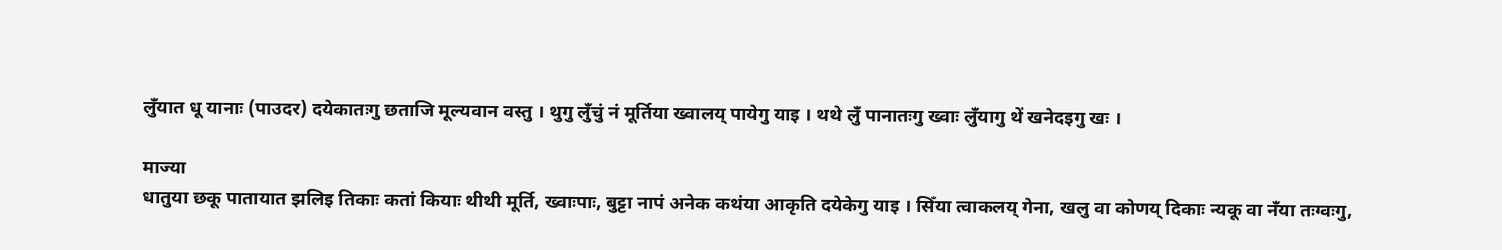लुँयात धू यानाः (पाउदर) दयेकातःगु छताजि मूल्यवान वस्तु । थुगु लुँचुं नं मूर्तिया ख्वालय् पायेगु याइ । थथे लुँ पानातःगु ख्वाः लुँयागु थें खनेदइगु खः ।

माज्या
धातुया छकू पातायात झलिइ तिकाः कतां कियाः थीथी मूर्ति, ख्वाःपाः, बुट्टा नापं अनेक कथंया आकृति दयेकेगु याइ । सिँया त्वाकलय् गेना, खलु वा कोणय् दिकाः न्यकू वा नँया तःग्वःगु,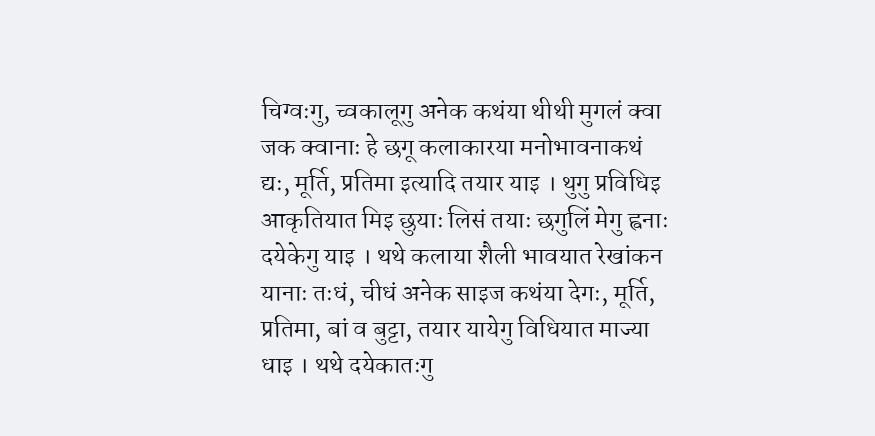चिग्वःगु, च्वकालूगु अनेक कथंया थीथी मुगलं क्वा जक क्वानाः हे छगू कलाकारया मनोभावनाकथं द्यः, मूर्ति, प्रतिमा इत्यादि तयार याइ । थुगु प्रविधिइ आकृतियात मिइ छुयाः लिसं तयाः छगुलिं मेगु ह्वनाः दयेकेगु याइ । थथे कलाया शैली भावयात रेखांकन यानाः तःधं, चीधं अनेक साइज कथंया देगः, मूर्ति, प्रतिमा, बां व बुट्टा, तयार यायेगु विधियात माज्या धाइ । थथे दयेकातःगु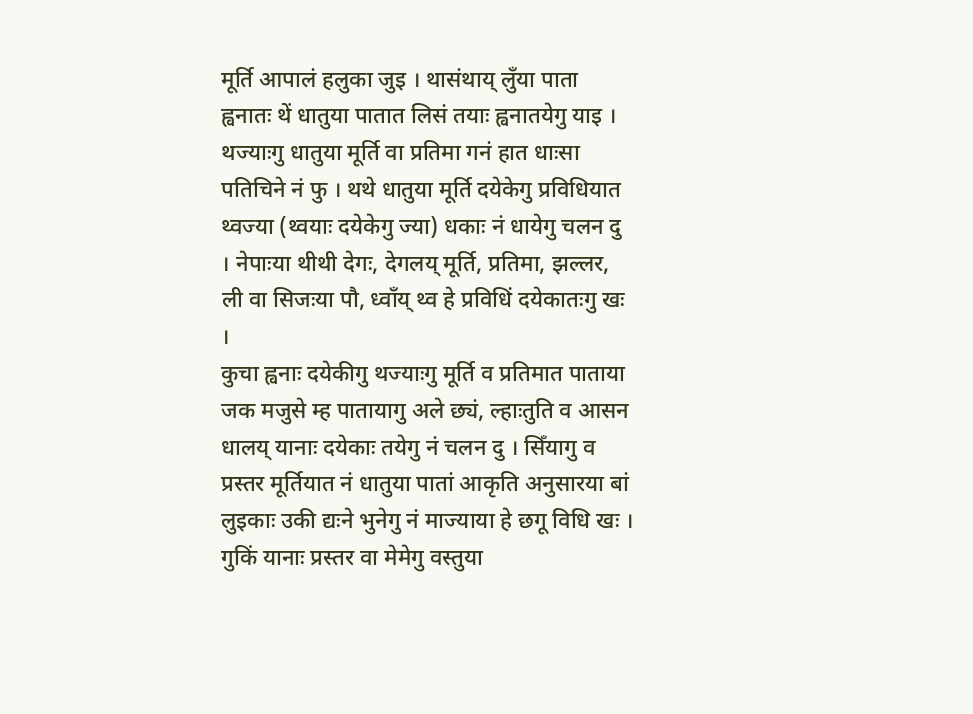मूर्ति आपालं हलुका जुइ । थासंथाय् लुँया पाता ह्वनातः थें धातुया पातात लिसं तयाः ह्वनातयेगु याइ । थज्याःगु धातुया मूर्ति वा प्रतिमा गनं हात धाःसा पतिचिने नं फु । थथे धातुया मूर्ति दयेकेगु प्रविधियात थ्वज्या (थ्वयाः दयेकेगु ज्या) धकाः नं धायेगु चलन दु । नेपाःया थीथी देगः, देगलय् मूर्ति, प्रतिमा, झल्लर, ली वा सिजःया पौ, ध्वाँय् थ्व हे प्रविधिं दयेकातःगु खः ।
कुचा ह्वनाः दयेकीगु थज्याःगु मूर्ति व प्रतिमात पाताया जक मजुसे म्ह पातायागु अले छ्यं, ल्हाःतुति व आसन धालय् यानाः दयेकाः तयेगु नं चलन दु । सिँयागु व प्रस्तर मूर्तियात नं धातुया पातां आकृति अनुसारया बां लुइकाः उकी द्यःने भुनेगु नं माज्याया हे छगू विधि खः । गुकिं यानाः प्रस्तर वा मेमेगु वस्तुया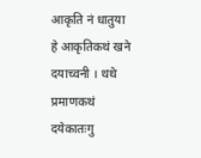आकृति नं धातुया हे आकृतिकथं खने दयाच्वनी । थथे प्रमाणकथं दयेकातःगु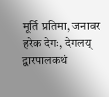मूर्ति प्रतिमा, जनावर हरेक देगः, देगलय् द्वारपालकथं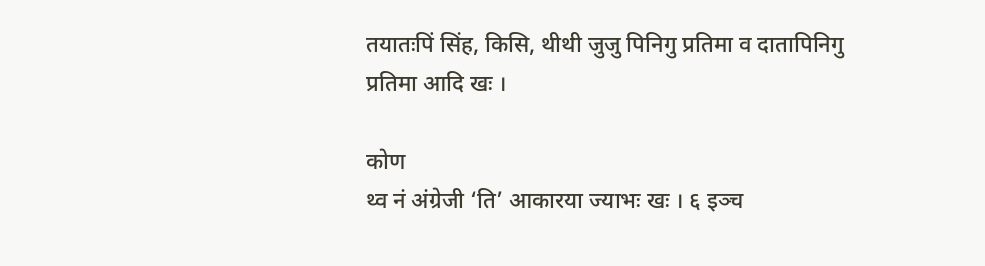तयातःपिं सिंह, किसि, थीथी जुजु पिनिगु प्रतिमा व दातापिनिगु प्रतिमा आदि खः ।

कोण
थ्व नं अंग्रेजी ‘ति’ आकारया ज्याभः खः । ६ इञ्च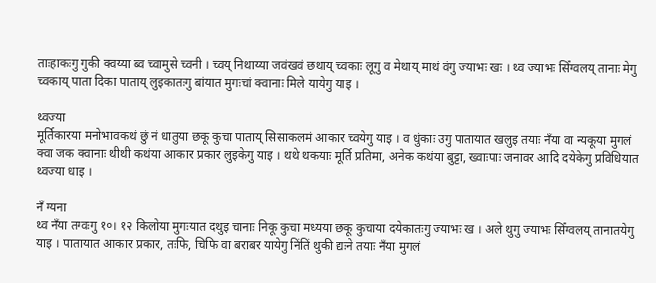ताःहाकःगु गुकी क्वय्या ब्व च्वामुसे च्वनी । च्वय् निथाय्या जवंखवं छथाय् च्वकाः लूगु व मेथाय् माथं वंगु ज्याभः खः । थ्व ज्याभः सिँग्वलय् तानाः मेगु च्वकाय् पाता दिका पाताय् लुइकातःगु बांयात मुगःचां क्वानाः मिले यायेगु याइ ।

थ्वज्या
मूर्तिकारया मनोभावकथं छुं नं धातुया छकू कुचा पाताय् सिसाकलमं आकार च्वयेगु याइ । व धुंकाः उगु पातायात खलुइ तयाः नँया वा न्यकूया मुगलं क्वा जक क्वानाः थीथी कथंया आकार प्रकार लुइकेगु याइ । थथे थकयाः मूर्ति प्रतिमा, अनेक कथंया बुट्टा, ख्वाःपाः जनावर आदि दयेकेगु प्रविधियात थ्वज्या धाइ ।

नँ ग्यना
थ्व नँया तग्वःगु १०। १२ किलोया मुगःयात दथुइ चानाः निकू कुचा मध्यया छकू कुचाया दयेकातःगु ज्याभः ख । अले थुगु ज्याभः सिँग्वलय् तानातयेगु याइ । पातायात आकार प्रकार, तःफि, चिफि वा बराबर यायेगु निंतिं थुकी द्यःने तयाः नँया मुगलं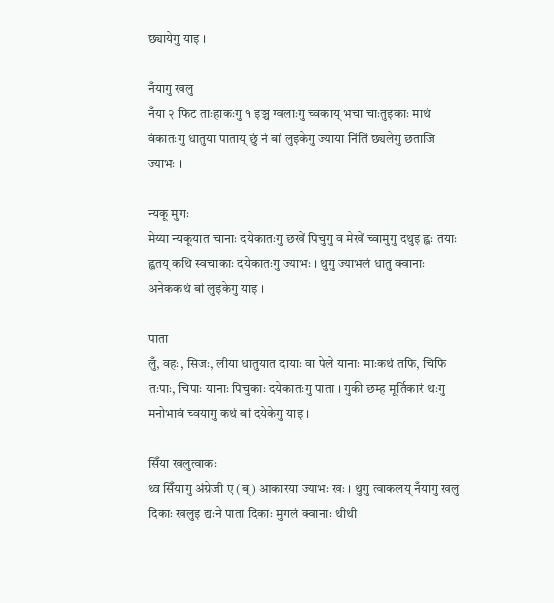छ्यायेगु याइ ।

नँयागु खलु
नँया २ फिट ताःहाकःगु १ इञ्च ग्वलाःगु च्वकाय् भचा चाःतुइकाः माथं वंकातःगु धातुया पाताय् छुं नं बां लुइकेगु ज्याया निंतिं छ्यलेगु छताजि ज्याभः ।

न्यकू मुगः
मेय्या न्यकूयात चानाः दयेकातःगु छखें पिचुगु व मेखें च्वामुगु दथुइ ह्वः तयाः ह्वतय् कथि स्वचाकाः दयेकातःगु ज्याभः । थुगु ज्याभलं धातु क्वानाः अनेककथं बां लुइकेगु याइ ।

पाता
लुँ, वहः, सिजः, लीया धातुयात दायाः वा पेले यानाः माःकथं तफि, चिफि तःपाः, चिपाः यानाः पिचुकाः दयेकातःगु पाता । गुकी छम्ह मूर्तिकारं थःगु मनोभावं च्वयागु कथं बां दयेकेगु याइ ।

सिँया खलुत्वाकः
थ्व सिँयागु अंग्रेजी ए (ब्) आकारया ज्याभः खः । थुगु त्वाकलय् नँयागु खलु दिकाः खलुइ द्यःने पाता दिकाः मुगलं क्वानाः थीथी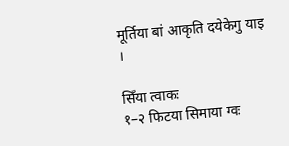मूर्तिया बां आकृति दयेकेगु याइ ।

सिँया त्वाकः
१–२ फिटया सिमाया ग्वः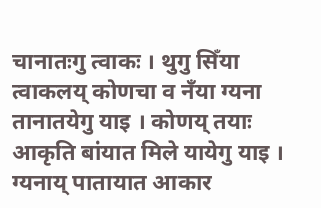चानातःगु त्वाकः । थुगु सिँया त्वाकलय् कोणचा व नँया ग्यना तानातयेगु याइ । कोणय् तयाः आकृति बांयात मिले यायेगु याइ । ग्यनाय् पातायात आकार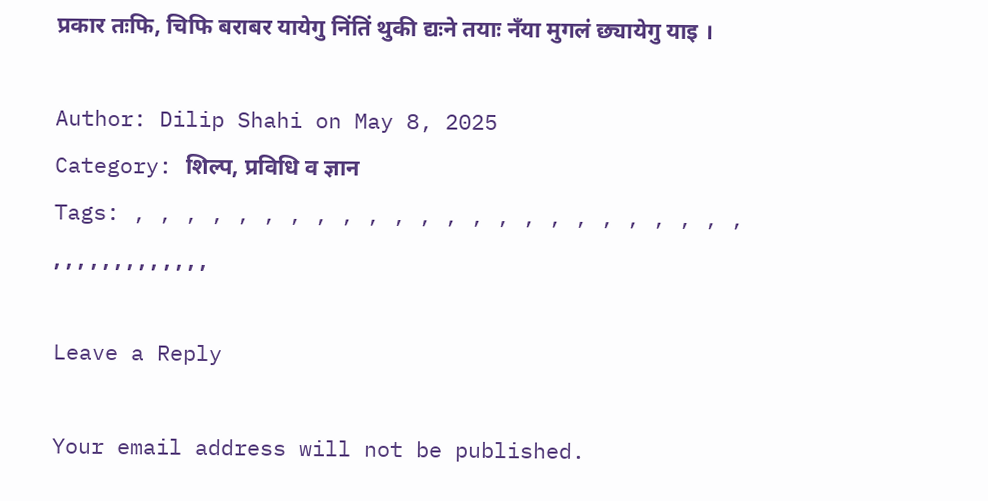प्रकार तःफि, चिफि बराबर यायेगु निंतिं थुकी द्यःने तयाः नँया मुगलं छ्यायेगु याइ ।

Author: Dilip Shahi on May 8, 2025
Category: शिल्प, प्रविधि व ज्ञान
Tags: , , , , , , , , , , , , , , , , , , , , , , , , , , , , , , , , , , , , ,

Leave a Reply

Your email address will not be published.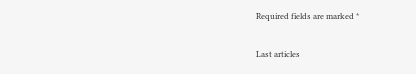Required fields are marked *

Last articles